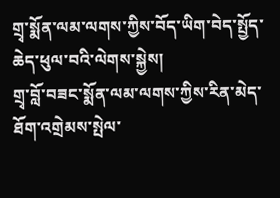གྲྭ་སྨོན་ལམ་ལགས་ཀྱིས་བོད་ཡིག་བེད་སྤྱོད་ཆེད་ཕུལ་བའི་ལེགས་སྐྱེས།
གྲྭ་བློ་བཟང་སྨོན་ལམ་ལགས་ཀྱིས་རིན་མེད་ཐོག་འགྲེམས་སྤེལ་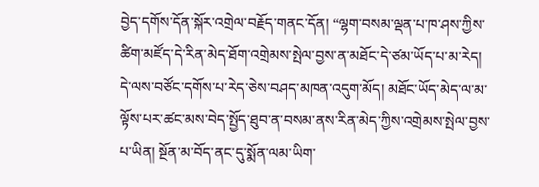བྱེད་དགོས་དོན་སྐོར་འགྲེལ་བརྗོད་གནང་དོན། “ལྷག་བསམ་ལྡན་པ་ཁ་ཤས་ཀྱིས་ཚིག་མཛོད་དེ་རིན་མེད་ཐོག་འགྲེམས་སྤེལ་བྱས་ན་མཐོང་དེ་ཙམ་ཡོད་པ་མ་རེད། དེ་ལས་བཙོང་དགོས་པ་རེད་ཅེས་བཤད་མཁན་འདུག་མོད། མཐོང་ཡོད་མེད་ལ་མ་ལྟོས་པར་ཚང་མས་བེད་སྤྱོད་ཐུབ་ན་བསམ་ནས་རིན་མེད་ཀྱིས་འགྲེམས་སྤེལ་བྱས་པ་ཡིན། སྔོན་མ་བོད་ནང་དུ་སྨོན་ལམ་ཡིག་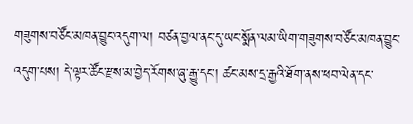གཟུགས་བཙོང་མཁན་བྱུང་འདུག་ལ། བཙན་བྱལ་ནང་དུ་ཡང་སྨོན་ལམ་ཡིག་གཟུགས་བཙོང་མཁན་བྱུང་འདུག་པས། དེ་ལྟར་ཚོང་རྫས་མ་བྱེད་རོགས་ཞུ་རྒྱུ་དང་། ཚང་མས་དྲ་རྒྱའི་ཐོག་ནས་ཕབ་ལེན་དང་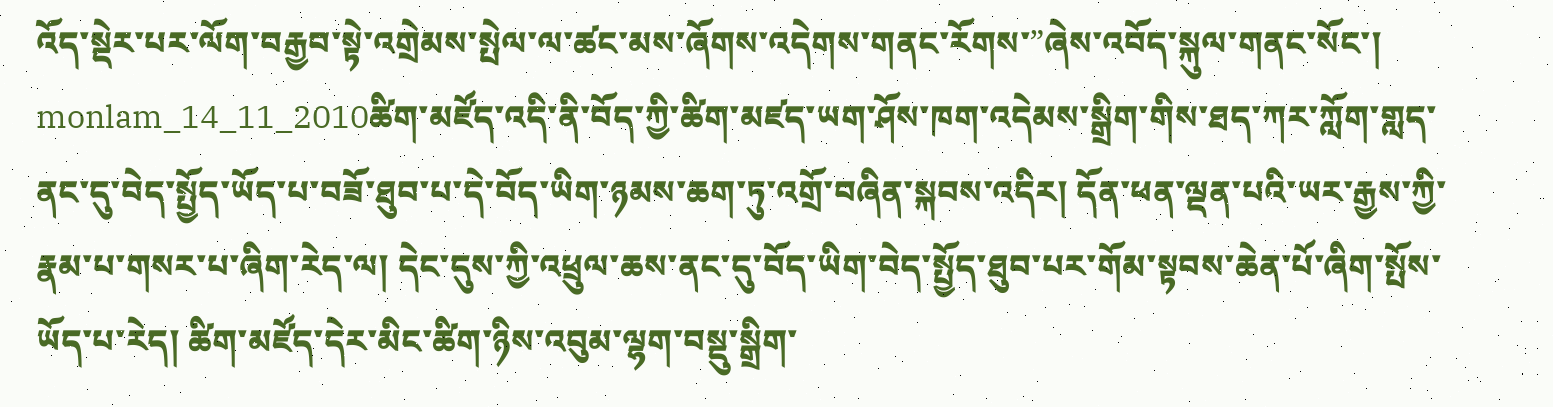འོད་སྡེར་པར་ལོག་བརྒྱབ་སྟེ་འགྲེམས་སྤེལ་ལ་ཚང་མས་ཞོགས་འདེགས་གནང་རོགས་”ཞེས་འབོད་སྐུལ་གནང་སོང་།
monlam_14_11_2010ཚིག་མཛོད་འདི་ནི་བོད་ཀྱི་ཚིག་མཛད་ཡག་ཤོས་ཁག་འདེམས་སྒྲིག་གིས་ཐད་ཀར་ཀློག་གླད་ནང་དུ་བེད་སྤྱོད་ཡོད་པ་བཟོ་ཐུབ་པ་དེ་བོད་ཡིག་ཉམས་ཆག་ཏུ་འགྲོ་བཞིན་སྐབས་འདིར། དོན་ཕན་ལྡན་པའི་ཡར་རྒྱས་ཀྱི་རྣམ་པ་གསར་པ་ཞིག་རེད་ལ། དེང་དུས་ཀྱི་འཕྲུལ་ཆས་ནང་དུ་བོད་ཡིག་བེད་སྤྱོད་ཐུབ་པར་གོམ་སྟབས་ཆེན་པོ་ཞིག་སྤོས་ཡོད་པ་རེད། ཚིག་མཛོད་དེར་མིང་ཚིག་ཉིས་འབུམ་ལྷག་བསྡུ་སྒྲིག་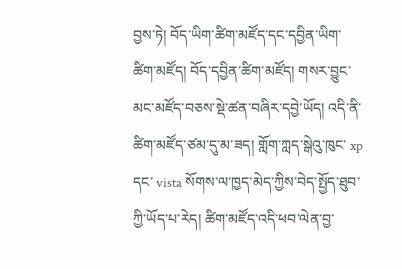བྱས་ཏེ། བོད་ཡིག་ཚིག་མཛོད་དང་དབྱིན་ཡིག་ཚིག་མཛོད། བོད་དབྱིན་ཚིག་མཛོད། གསར་བྱུང་མང་མཛོད་བཅས་སྡེ་ཚན་བཞིར་དབྱེ་ཡོད། འདི་ནི་ཚིག་མཛོད་ཙམ་དུ་མ་ཟད། གློག་ཀླད་སྒེའུ་ཁུང་ xp དང་ vista སོགས་ལ་ཁྱད་མེད་ཀྱིས་བེད་སྤྱོད་ཐུབ་ཀྱི་ཡོད་པ་རེད། ཚིག་མཛོད་འདི་ཕབ་ལེན་བྱ་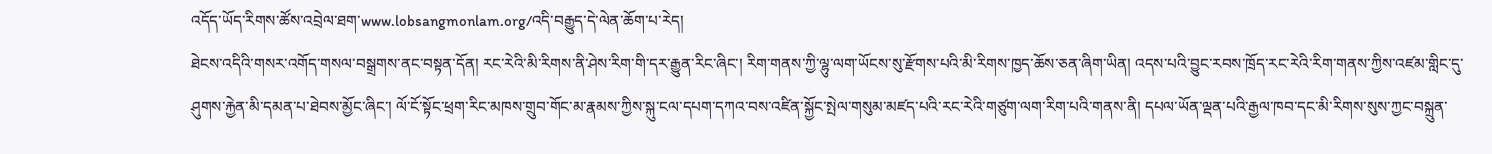འདོད་ཡོད་རིགས་ཚོས་འབྲེལ་ཐག་www.lobsangmonlam.org/འདི་བརྒྱུད་དེ་ལེན་ཆོག་པ་རེད།
ཐེངས་འདིའི་གསར་འགོད་གསལ་བསྒྲགས་ནང་བསྟན་དོན། རང་རེའི་མི་རིགས་ནི་ཤེས་རིག་གི་དར་རྒྱུན་རིང་ཞིང་། རིག་གནས་ཀྱི་ལྷུ་ལག་ཡོངས་སུ་རྫོགས་པའི་མི་རིགས་ཁྱད་ཆོས་ཅན་ཞིག་ཡིན། འདས་པའི་བྱུང་རབས་ཁྲོད་རང་རེའི་རིག་གནས་ཀྱིས་འཛམ་གླིང་དུ་ཤུགས་རྐྱེན་མི་དམན་པ་ཐེབས་མྱོང་ཞིང་། ལོ་ངོ་སྟོང་ཕྲག་རིང་མཁས་གྲུབ་གོང་མ་རྣམས་ཀྱིས་སྐུ་ངལ་དཔག་དཀའ་བས་འཛིན་སྐྱོང་སྤེལ་གསུམ་མཛད་པའི་རང་རེའི་གཙུག་ལག་རིག་པའི་གནས་ནི། དཔལ་ཡོན་ལྡན་པའི་རྒྱལ་ཁབ་དང་མི་རིགས་སུས་ཀྱང་བསྐྲུན་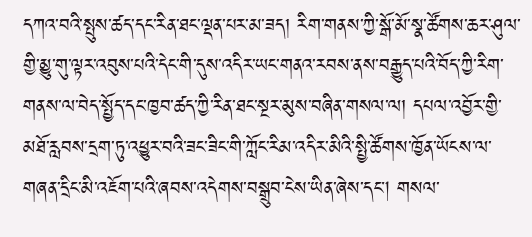དཀའ་བའི་སྤུས་ཚད་དང་རིན་ཐང་ལྡན་པར་མ་ཟད། རིག་གནས་ཀྱི་སྒོ་མོ་སྣ་ཚོགས་ཆར་ཤུལ་གྱི་མྱུ་གུ་ལྟར་འབུས་པའི་དེང་གི་དུས་འདིར་ཡང་གནའ་རབས་ནས་བརྒྱུད་པའི་བོད་ཀྱི་རིག་གནས་ལ་བེད་སྤྱོད་དང་ཁྱབ་ཚད་ཀྱི་རིན་ཐང་སྔར་མུས་བཞིན་གསལ་ལ། དཔལ་འབྱོར་གྱི་མཐོ་རླབས་དྲག་ཏུ་འཕྱུར་བའི་ཟང་ཟིང་གི་ཀློང་རིམ་འདིར་མིའི་སྤྱི་ཚོགས་ཁྱོན་ཡོངས་ལ་གཞན་དྲིང་མི་འཇོག་པའི་ཞབས་འདེགས་བསྒྲུབ་ངེས་ཡིན་ཞེས་དང། གསལ་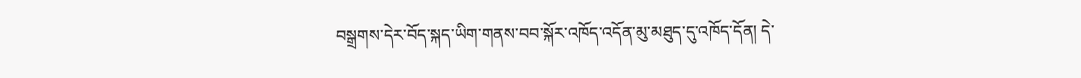བསྒྲགས་དེར་བོད་སྐད་ཡིག་གནས་བབ་སྐོར་འཁོད་འདོན་མུ་མཐུད་དུ་འཁོད་དོན། དེ་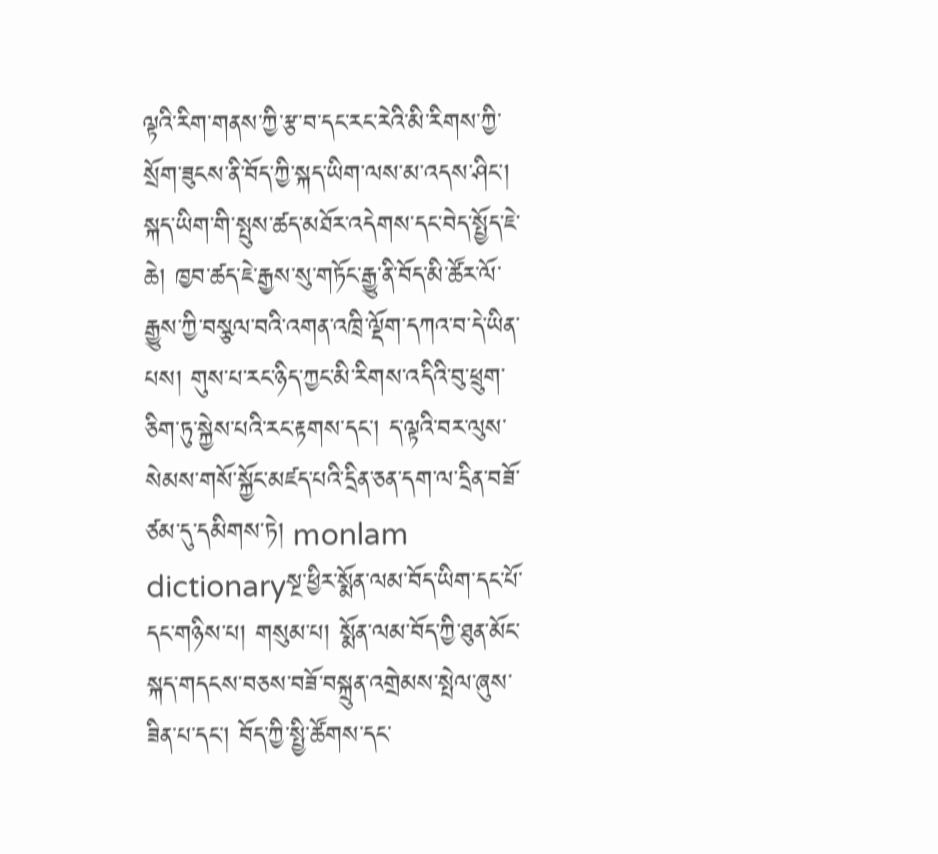ལྟའི་རིག་གནས་ཀྱི་རྩ་བ་དང་རང་རེའི་མི་རིགས་ཀྱི་སྲོག་ཟུངས་ནི་བོད་ཀྱི་སྐད་ཡིག་ལས་མ་འདས་ཤིང་། སྐད་ཡིག་གི་སྤུས་ཚད་མཐོར་འདེགས་དང་བེད་སྤྱོད་ཇེ་ཆེ། ཁྱབ་ཚད་ཇེ་རྒྱས་སུ་གཏོང་རྒྱུ་ནི་བོད་མི་ཚོར་ལོ་རྒྱུས་ཀྱི་བསྩལ་བའི་འགན་འཁྲི་ལྡོག་དཀའ་བ་དེ་ཡིན་པས། གུས་པ་རང་ཉིད་ཀྱང་མི་རིགས་འདིའི་བུ་ཕྲུག་ཅིག་ཏུ་སྐྱེས་པའི་རང་རྟགས་དང་། ད་ལྟའི་བར་ལུས་སེམས་གསོ་སྐྱོང་མཛད་པའི་དྲིན་ཅན་དག་ལ་དྲིན་བཟོ་ཙམ་དུ་དམིགས་ཏེ། monlam dictionaryསྔ་ཕྱིར་སྨོན་ལམ་བོད་ཡིག་དང་པོ་དང་གཉིས་པ། གསུམ་པ། སྨོན་ལམ་བོད་ཀྱི་ཐུན་མོང་སྐད་གདངས་བཅས་བཟོ་བསྐྲུན་འགྲེམས་སྤེལ་ཞུས་ཟིན་པ་དང་། བོད་ཀྱི་སྤྱི་ཚོགས་དང་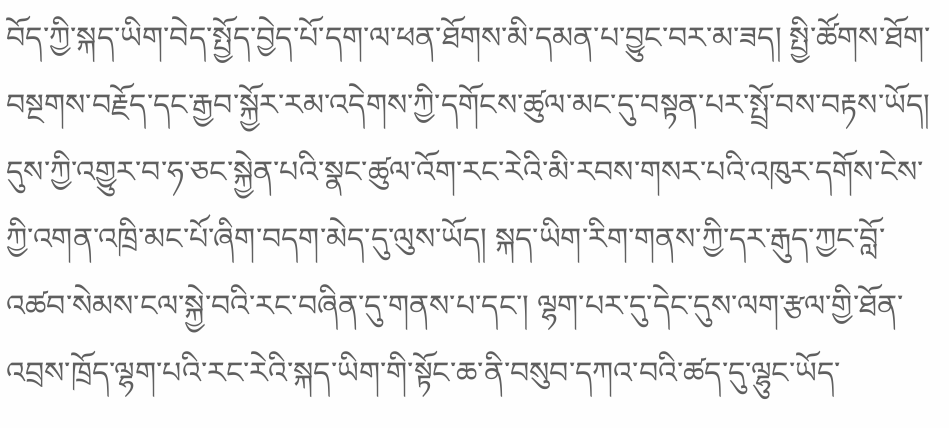བོད་ཀྱི་སྐད་ཡིག་བེད་སྤྱོད་བྱེད་པོ་དག་ལ་ཕན་ཐོགས་མི་དམན་པ་བྱུང་བར་མ་ཟད། སྤྱི་ཚོགས་ཐོག་བསྔགས་བརྗོད་དང་རྒྱབ་སྐྱོར་རམ་འདེགས་ཀྱི་དགོངས་ཚུལ་མང་དུ་བསྟན་པར་སྤྲོ་བས་བརྟས་ཡོད། དུས་ཀྱི་འགྱུར་བ་ཧ་ཅང་སྐྱེན་པའི་སྣང་ཚུལ་འོག་རང་རེའི་མི་རབས་གསར་པའི་འཁུར་དགོས་ངེས་ཀྱི་འགན་འཁྲི་མང་པོ་ཞིག་བདག་མེད་དུ་ལུས་ཡོད། སྐད་ཡིག་རིག་གནས་ཀྱི་དར་རྒུད་ཀྱང་བློ་འཚབ་སེམས་ངལ་སྐྱེ་བའི་རང་བཞིན་དུ་གནས་པ་དང་། ལྷག་པར་དུ་དེང་དུས་ལག་རྩལ་གྱི་ཐོན་འབྲས་ཁྲོད་ལྷག་པའི་རང་རེའི་སྐད་ཡིག་གི་སྟོང་ཆ་ནི་བསུབ་དཀའ་བའི་ཚད་དུ་ལྷུང་ཡོད་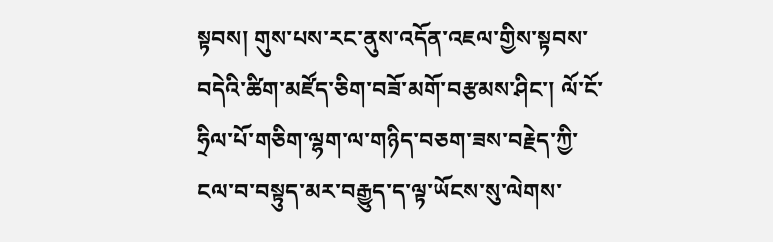སྟབས། གུས་པས་རང་ནུས་འདོན་འཇལ་གྱིས་སྟབས་བདེའི་ཚིག་མཛོད་ཅིག་བཟོ་མགོ་བརྩམས་ཤིང་། ལོ་ངོ་ཧྲིལ་པོ་གཅིག་ལྷག་ལ་གཉིད་བཅག་ཟས་བརྗེད་ཀྱི་ངལ་བ་བསྟུད་མར་བརྒྱུད་ད་ལྟ་ཡོངས་སུ་ལེགས་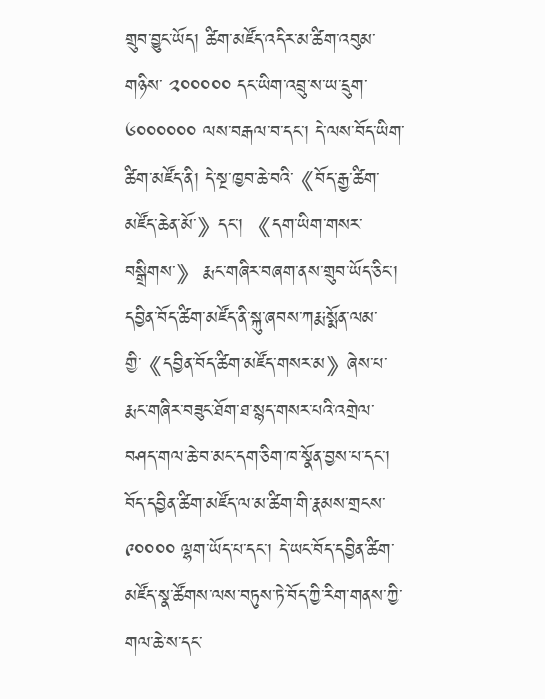གྲུབ་བྱུང་ཡོད། ཚིག་མཛོད་འདིར་མ་ཚིག་འབུམ་གཉིས་ ༢༠༠༠༠༠ དང་ཡིག་འབྲུ་ས་ཡ་དྲུག་ ༦༠༠༠༠༠༠ ལས་བརྒལ་བ་དང་། དེ་ལས་བོད་ཡིག་ཚིག་མཛོད་ནི། དེ་སྔ་ཁྱབ་ཆེ་བའི་《བོད་རྒྱ་ཚིག་མཛོད་ཆེན་མོ་》དང་། 《དག་ཡིག་གསར་བསྒྲིགས་》 རྨང་གཞིར་བཞག་ནས་གྲུབ་ཡོད་ཅིང་། དབྱིན་བོད་ཚིག་མཛོད་ནི་སྐུ་ཞབས་ཀརྨ་སྨོན་ལམ་གྱི་《དབྱིན་བོད་ཚིག་མཛོད་གསར་མ》ཞེས་པ་རྨང་གཞིར་བཟུང་ཐོག་ཐ་སྙད་གསར་པའི་འགྲེལ་བཤད་གལ་ཆེ་བ་མང་དག་ཅིག་ཁ་སྣོན་བྱས་པ་དང་། བོད་དབྱིན་ཚིག་མཛོད་ལ་མ་ཚིག་གི་རྣམས་གྲངས་ ༩༠༠༠༠ ལྷག་ཡོད་པ་དང་། དེ་ཡང་བོད་དབྱིན་ཚིག་མཛོད་སྣ་ཚོགས་ལས་བཏུས་ཏེ་བོད་ཀྱི་རིག་གནས་ཀྱི་གལ་ཆེ་ས་དང་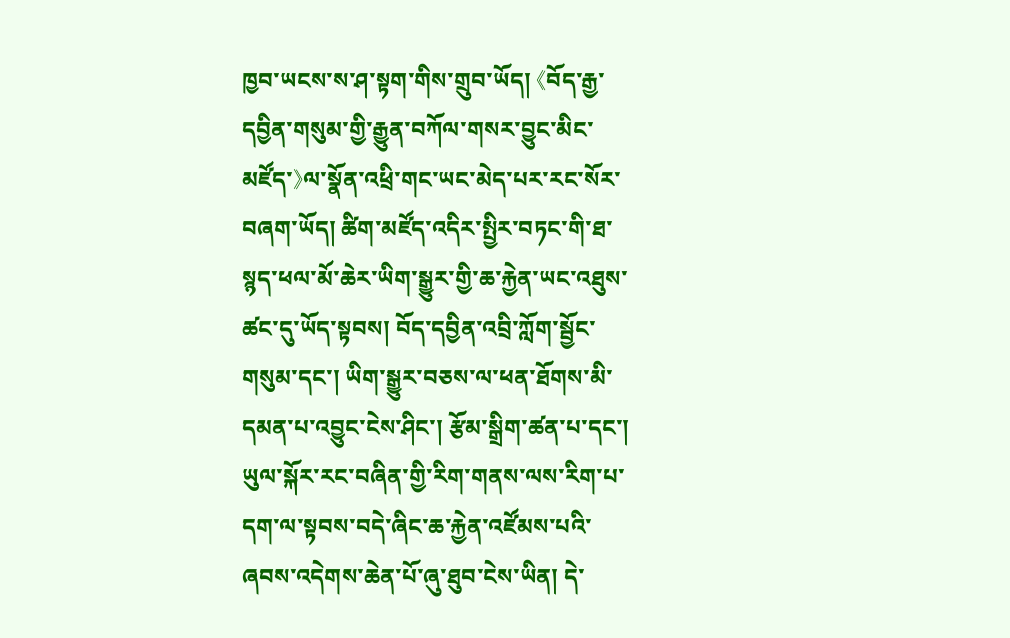ཁྱབ་ཡངས་ས་ཤ་སྟག་གིས་གྲུབ་ཡོད། 《བོད་རྒྱ་དབྱིན་གསུམ་གྱི་རྒྱུན་བཀོལ་གསར་བྱུང་མིང་མཛོད་》ལ་སྣོན་འཕྲི་གང་ཡང་མེད་པར་རང་སོར་བཞག་ཡོད། ཚིག་མཛོད་འདིར་སྤྱིར་བཏང་གི་ཐ་སྙད་ཕལ་མོ་ཆེར་ཡིག་སྒྱུར་གྱི་ཆ་རྐྱེན་ཡང་འཐུས་ཚང་དུ་ཡོད་སྟབས། བོད་དབྱིན་འབྲི་ཀློག་སྦྱོང་གསུམ་དང་། ཡིག་སྒྱུར་བཅས་ལ་ཕན་ཐོགས་མི་དམན་པ་འབྱུང་ངེས་ཤིང་། རྩོམ་སྒྲིག་ཚན་པ་དང་། ཡུལ་སྐོར་རང་བཞིན་གྱི་རིག་གནས་ལས་རིག་པ་དག་ལ་སྟབས་བདེ་ཞིང་ཆ་རྐྱེན་འཛོམས་པའི་ཞབས་འདེགས་ཆེན་པོ་ཞུ་ཐུབ་ངེས་ཡིན། དེ་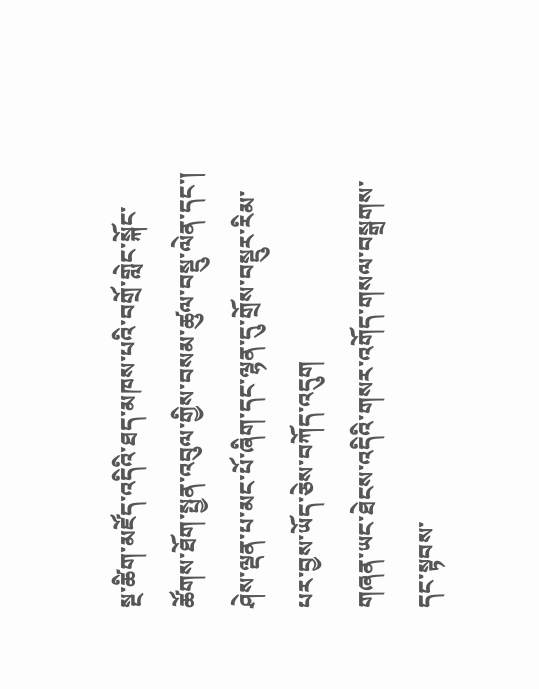སྔ་ཚིག་མཛོད་འདིའི་ཐད་མཁས་པའི་བགྲོ་གླེང་སྐོང་ཚོགས་ཐོག་སྤྱན་འབུལ་གྱིས་བསམ་ཚུལ་བསྡུ་ལེན་དང་། ཤེས་ལྡན་པ་མང་པོ་ཞིག་དང་ལྷན་དུ་གྲོས་བསྡུར་རིམ་པར་བྱས་ཡོད་ཅེས་བཀོད་འདུག
གཞན་ཡང་ཐེངས་འདིའི་གསར་འགོད་གསལ་བསྒྲགས་དང་སྟབས་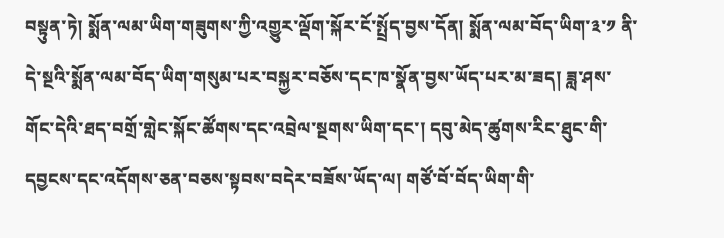བསྟུན་ཏེ། སྨོན་ལམ་ཡིག་གཟུགས་ཀྱི་འགྱུར་ལྡོག་སྐོར་ངོ་སྤྲོད་བྱས་དོན། སྨོན་ལམ་བོད་ཡིག་༣་༡ ནི་དེ་སྔའི་སྨོན་ལམ་བོད་ཡིག་གསུམ་པར་བསྐྱར་བཅོས་དང་ཁ་སྣོན་བྱས་ཡོད་པར་མ་ཟད། ཟླ་ཤས་གོང་དེའི་ཐད་བགྲོ་གླེང་སྐོང་ཚོགས་དང་འབྲེལ་སྔགས་ཡིག་དང་། དབུ་མེད་ཚུགས་རིང་ཐུང་གི་དབྱངས་དང་འདོགས་ཅན་བཅས་སྟབས་བདེར་བཟོས་ཡོད་ལ། གཙོ་བོ་བོད་ཡིག་གི་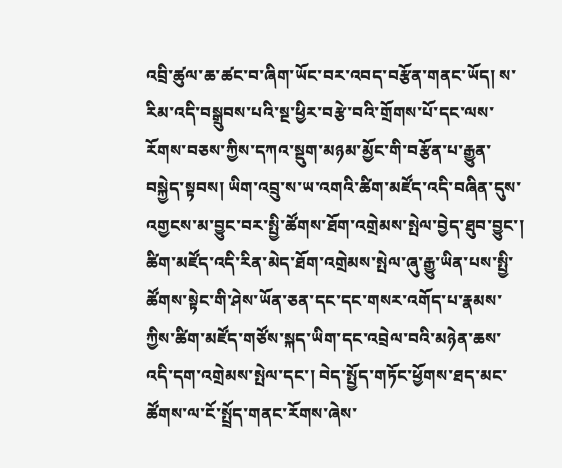འབྲི་ཚུལ་ཆ་ཚང་བ་ཞིག་ཡོང་བར་འབད་བརྩོན་གནང་ཡོད། ས་རིམ་འདི་བསྒྲུབས་པའི་སྔ་ཕྱིར་བརྩེ་བའི་གྲོགས་པོ་དང་ལས་རོགས་བཅས་ཀྱིས་དཀའ་སྡུག་མཉམ་མྱོང་གི་བརྩོན་པ་རྒྱུན་བསྐྱེད་སྟབས། ཡིག་འབྲུ་ས་ཡ་འགའི་ཚིག་མཛོད་འདི་བཞིན་དུས་འགྱངས་མ་བྱུང་བར་སྤྱི་ཚོགས་ཐོག་འགྲེམས་སྤེལ་བྱེད་ཐུབ་བྱུང་། ཚིག་མཛོད་འདི་རིན་མེད་ཐོག་འགྲེམས་སྤེལ་ཞུ་རྒྱུ་ཡིན་པས་སྤྱི་ཚོགས་སྟེང་གི་ཤེས་ཡོན་ཅན་དང་དང་གསར་འགོད་པ་རྣམས་ཀྱིས་ཚིག་མཛོད་གཙོས་སྐད་ཡིག་དང་འབྲེལ་བའི་མཉེན་ཆས་འདི་དག་འགྲེམས་སྤེལ་དང་། བེད་སྤྱོད་གཏོང་ཕྱོགས་ཐད་མང་ཚོགས་ལ་ངོ་སྤྲོད་གནང་རོགས་ཞེས་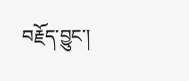བརྗོད་བྱུང་།